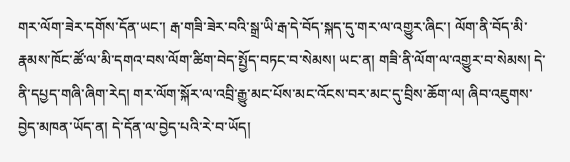གར་ལོག་ཟེར་དགོས་དོན་ཡང་། རྒ་གཟི་ཟེར་བའི་སྒྲ་ཡི་རྒ་དེ་བོད་སྐད་དུ་གར་ལ་འགྱུར་ཞིང་། ལོག་ནི་བོད་མི་རྣམས་ཁོང་ཚོ་ལ་མི་དགའ་བས་ལོག་ཚིག་བེད་སྤྱོད་བཏང་བ་སེམས། ཡང་ན། གཟི་ནི་ལོག་ལ་འགྱུར་བ་སེམས། དེ་ནི་དཔྱད་གཞི་ཞིག་རེད། གར་ལོག་སྐོར་ལ་འབྲི་རྒྱུ་མང་པོས་མང་འོངས་བར་མང་དུ་བྲིས་ཆོག་ལ། ཞིབ་འཇུགས་བྱེད་མཁན་ཡོད་ན། དེ་དོན་ལ་བྱེད་པའི་རེ་བ་ཡོད།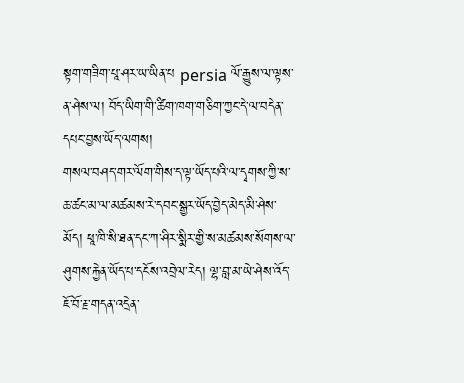སྟག་གཟིག་པཱ་ཤར་ཡ་ཡིན་པ persia ལོ་རྒྱུས་ལ་ལྟས་ན་ཤེས་ལ། བོད་ཡིག་གི་ཚིག་ཁག་གཅིག་ཀྱང་དེ་ལ་བདེན་དཔང་བྱས་ཡོད་ལགས།
གསལ་བཤད་གར་ལོག་གིས་ད་ལྟ་ཡོད་པའི་ལ་དྭགས་ཀྱི་ས་ཆ་ཚང་མ་ལ་མཚམས་རེ་དབང་སྒྱར་ཡོད་བྱེད་མེད་མི་ཤེས་མོད། ཕཱ་ཁི་སི་ཐན་དང་ཀ་ཤིར་སྨིར་གྱི་ས་མཚམས་སོགས་ལ་ཤུགས་རྐྱེན་ཡོད་པ་དངོས་འབྲེལ་རེད། ལྷ་བླ་མ་ཡེ་ཤེས་འོད་ཇོ་བོ་རྗ་གདན་འདྲེན་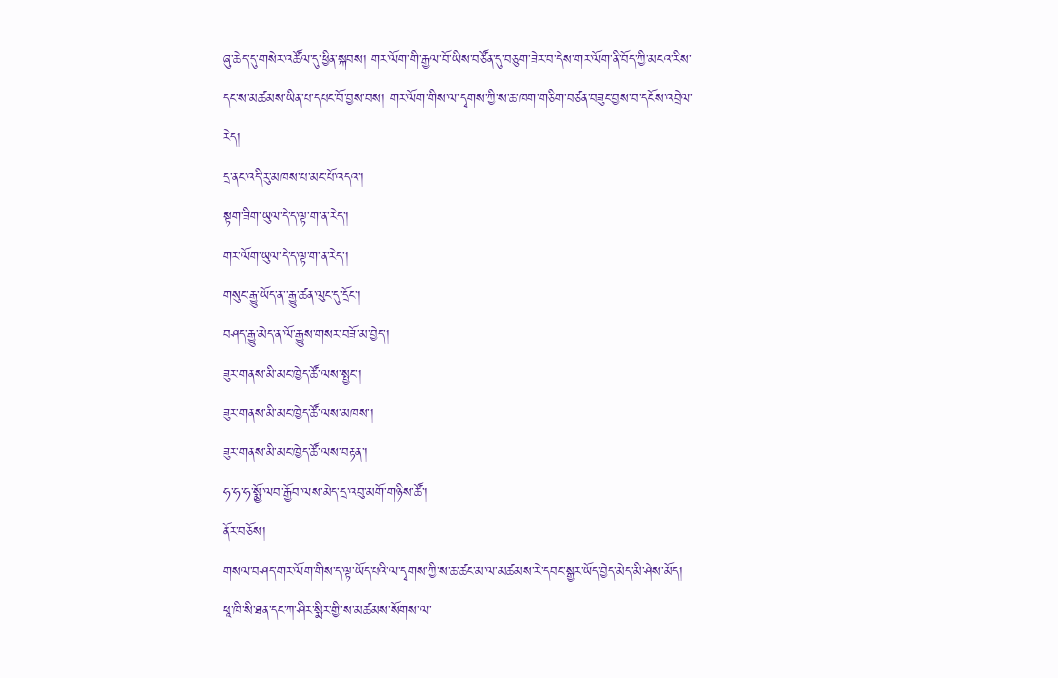ཞུ་ཆེད་དུ་གསེར་འཚོལ་དུ་ཕྱིན་སྐབས། གར་ལོག་གི་རྒྱལ་བོ་ཡིས་བཙོན་དུ་བཅུག་ཟེར་བ་དེས་གར་ལོག་ནི་བོད་ཀྱི་མངའ་རིས་དང་ས་མཚམས་ཡིན་པ་དཔང་བོ་བྱས་བས། གར་ལོག་གིས་ལ་དྭགས་ཀྱི་ས་ཆ་ཁག་གཅིག་བཙན་བཟུང་བྱས་བ་དངོས་འབྲེལ་རེད།
དྲ་ནང་འདི་རུ་མཁས་པ་མང་པོ་འདའ་།
སྟག་ཟིག་ཡུལ་དེ་ད་ལྟ་ག་ན་རེད་།
གར་ལོག་ཡུལ་དེ་ད་ལྟ་ག་ན་རེད་།
གསུང་རྒྱུ་ཡོད་ན་་རྒྱུ་ཚན་ལུང་དུ་དྲོང་།
བཤད་རྒྱུ་མེད་ན་ལོ་རྒྱུས་གསར་བཟོ་མ་བྱེད་།
ཟུར་གནས་མི་མང་ཁྱེད་ཚོ་ལས་སྤྱང་།
ཟུར་གནས་མི་མང་ཁྱེད་ཚོ་ལས་མཁས་།
ཟུར་གནས་མི་མང་ཁྱེད་ཚོ་ལས་བརྟན་།
ཧ་ཧ་ཧ་སྨྱོ་ལབ་རྒྱོབ་ལས་མེད་དྲ་འབུ་མགོ་གཉིས་ཚོ་།
ནོར་བཅོས།
གསལ་བཤད་གར་ལོག་གིས་ད་ལྟ་ཡོད་པའི་ལ་དྭགས་ཀྱི་ས་ཆ་ཚང་མ་ལ་མཚམས་རེ་དབང་སྒྱར་ཡོད་བྱེད་མེད་མི་ཤེས་མོད། ཕཱ་ཁི་སི་ཐན་དང་ཀ་ཤིར་སྨིར་གྱི་ས་མཚམས་སོགས་ལ་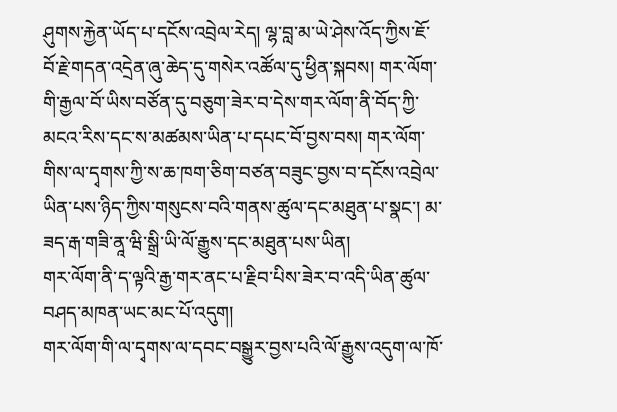ཤུགས་རྐྱེན་ཡོད་པ་དངོས་འབྲེལ་རེད། ལྷ་བླ་མ་ཡེ་ཤེས་འོད་ཀྱིས་ཇོ་བོ་རྗེ་གདན་འདྲེན་ཞུ་ཆེད་དུ་གསེར་འཚོལ་དུ་ཕྱིན་སྐབས། གར་ལོག་གི་རྒྱལ་བོ་ཡིས་བཙོན་དུ་བཅུག་ཟེར་བ་དེས་གར་ལོག་ནི་བོད་ཀྱི་མངའ་རིས་དང་ས་མཚམས་ཡིན་པ་དཔང་བོ་བྱས་བས། གར་ལོག་གིས་ལ་དྭགས་ཀྱི་ས་ཆ་ཁག་ཅིག་བཙན་བཟུང་བྱས་བ་དངོས་འབྲེལ་ཡིན་པས་ཉིད་ཀྱིས་གསུངས་བའི་གནས་ཚུལ་དང་མཐུན་པ་སྣང་། མ་ཟད་རྒ་གཟི་ནཱ་ཝི་སྒྲི་ཡི་ལོ་རྒྱུས་དང་མཐུན་པས་ཡིན།
གར་ལོག་ནི་ད་ལྟའི་རྒྱ་གར་ནང་པ་རྗིབ་པིས་ཟེར་བ་འདི་ཡིན་ཚུལ་བཤད་མཁན་ཡང་མང་པོ་འདུག།
གར་ལོག་གི་ལ་དྭགས་ལ་དབང་བསྒྱུར་བྱས་པའི་ལོ་རྒྱུས་འདུག་ལ་ཁོ་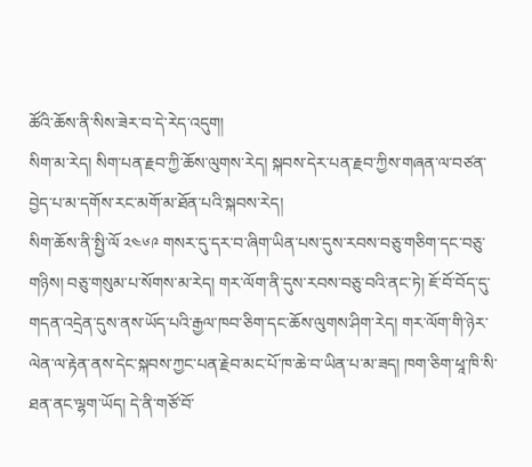ཚོའི་ཆོས་ནི་སིས་ཟེར་བ་དེ་རེད་འདུག།
སིག་མ་རེད། སིག་པན་རྗབ་ཀྱི་ཆོས་ལུགས་རེད། སྐབས་དེར་པན་རྗབ་ཀྱིས་གཞན་ལ་བཙན་བྱེད་པ་མ་དགོས་རང་མགོ་མ་ཐོན་པའི་སྐབས་རེད།
སིག་ཆོས་ནི་སྤྱི་ལོ ༢༤༦༩ གསར་དུ་དར་བ་ཞིག་ཡིན་པས་དུས་རབས་བཅུ་གཅིག་དང་བཅུ་གཉིས། བཅུ་གསུམ་པ་སོགས་མ་རེད། གར་ལོག་ནི་དུས་རབས་བཅུ་བའི་ནང་ཏེ། ཇོ་བོ་བོད་དུ་གདན་འདྲེན་དུས་ནས་ཡོད་པའི་རྒྱལ་ཁབ་ཅིག་དང་ཆོས་ལུགས་ཤིག་རེད། གར་ལོག་གི་ཉེར་ལེན་ལ་རྟེན་ནས་དེང་སྐབས་ཀྱང་པན་རྗེབ་མང་པོ་ཁ་ཆེ་བ་ཡིན་པ་མ་ཟད། ཁག་ཅིག་ཕཱ་ཁི་སི་ཐན་ནང་ལྷག་ཡོད། དེ་ནི་གཙོ་བོ་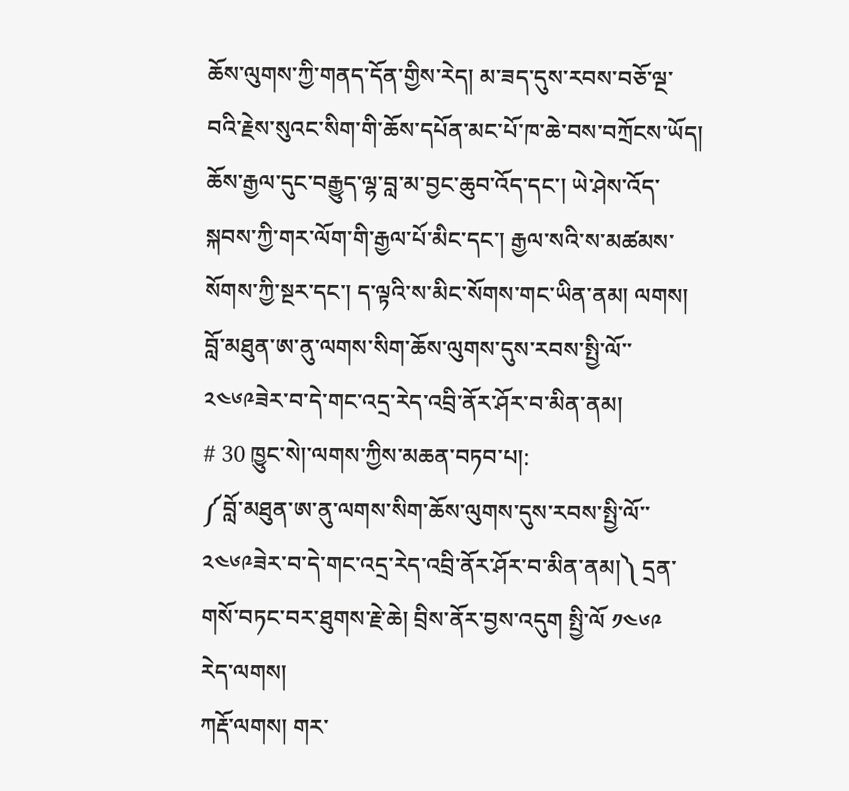ཆོས་ལུགས་ཀྱི་གནད་དོན་གྱིས་རེད། མ་ཟད་དུས་རབས་བཅོ་ལྔ་བའི་རྗེས་སུའང་སིག་གི་ཆོས་དཔོན་མང་པོ་ཁ་ཆེ་བས་བཀྲོངས་ཡོད།
ཆོས་རྒྱལ་དུང་བརྒྱུད་ལྷ་བླ་མ་བྱང་ཆུབ་འོད་དང་། ཡེ་ཤེས་འོད་སྐབས་ཀྱི་གར་ལོག་གི་རྒྱལ་པོ་མིང་དང་། རྒྱལ་སའི་ས་མཚམས་སོགས་ཀྱི་སྔར་དང་། ད་ལྟའི་ས་མིང་སོགས་གང་ཡིན་ནམ། ལགས།
བློ་མཐུན་ཨ་ནུ་ལགས་སིག་ཆོས་ལུགས་དུས་རབས་སྤྱི་ལོ་་༢༤༦༩ཟེར་བ་དེ་གང་འདྲ་རེད་འབྲི་ནོར་ཤོར་བ་མིན་ནམ།
# 30 ཁྱུང་སེ།་ལགས་ཀྱིས་མཆན་བཏབ་པ།:
༼བློ་མཐུན་ཨ་ནུ་ལགས་སིག་ཆོས་ལུགས་དུས་རབས་སྤྱི་ལོ་་༢༤༦༩ཟེར་བ་དེ་གང་འདྲ་རེད་འབྲི་ནོར་ཤོར་བ་མིན་ནམ།༽ དྲན་གསོ་བཏང་བར་ཐུགས་རྗེ་ཆེ། བྲིས་ནོར་བྱས་འདུག སྤྱི་ལོ ༡༤༦༩ རེད་ལགས།
ཀརྡོ་ལགས། གར་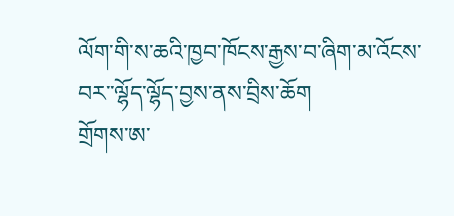ལོག་གི་ས་ཆའི་ཁྱབ་ཁོངས་རྒྱས་བ་ཞིག་མ་འོངས་བར་་ལྷོད་ལྷོད་བྱས་ནས་བྲིས་ཆོག
གྲོགས་ཨ་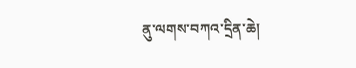ནུ་ལགས་བཀའ་དྲིན་ཆེ།